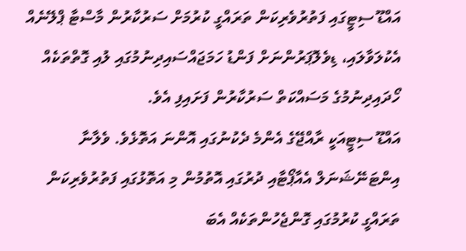އައްޑޫ ސިޓީގައި ފަތުރުވެރިކަން ތަރައްގީ ކުރުމަށް ސަރުކާރުން މާސްޓާ ޕްލޭނެއް އެކުލަވާލައި، ޑިވެލޮޕަރުންނަށް ފަންޑު ހަމަޖައްސައިދިނުމުގައި ލުއި ގޮތްތަކެއް ހޯދައިދިނުމުގެ މަސައްކަތް ސަރުކާރުން ފަށައިފި އެވެ.
އައްޑޫ ސިޓީއަކީ ރާއްޖޭގެ އެންމެ ދެކުނުގައި އޮންނަ އަތޮޅެވެ. ވެލާނާ އިންޓަނޭޝަނަލް އެއާޕޯޓާއި ދުރުގައި އޮތުމުން މި އަތޮޅުގައި ފަތުރުވެރިކަން ތަރައްގީ ކުރުމުގައި ގޮންޖެހުންތަކެއް އެބަ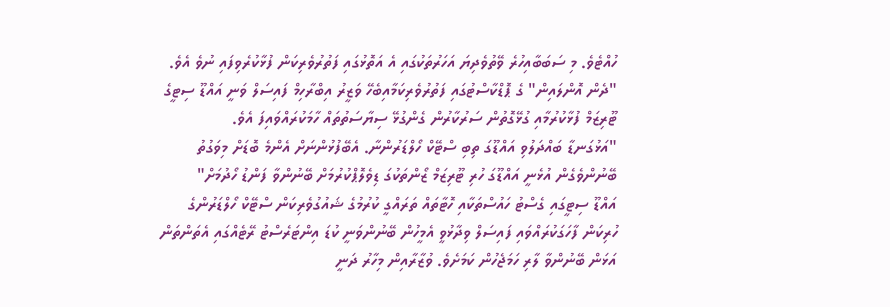ހުއްޓެވެ. މި ސަބަބާއިހުރެ ވޭތުވެދިޔަ އަހަރުތަކުގައި އެ އަތޮޅުގައި ފަތުރުވެރިކަން ފުޅާކުރެވިފައި ނުވެ އެވެ.
"ދެން އޮންލައިން" ގެ ޕޮޑްކާސްޓުގައި ފަތުރުވެރިކަމާއިބެހޭ ވަޒީރު އިބްރާހިމް ފައިސަލް ވަނީ އައްޑޫ ސިޓީގެ ޓޫރިޒަމް ފުޅާކުރުމާއި ގުޅޭގޮތުން ސަރުކާރުން ގެންގުޅޭ ސިޔާސަތުތައް ހާމަކުރައްވައިފަ އެވެ.
"އަޅުގަނޑާ ބައްދަލުވި އައްޑޫގަ ތިބި ސްޓޭކް ހޯލްޑަރުންނާ. އެބޭފުޅުންނަށް އެންމެ ބޮޑަށް މިވަގުތު ބޭނުންވެގެން އުޅެނީ އައްޑޫގަ ހުރި ޓޫރިޒަމް ޒޯންތަކުގަ ޑިވެލޮޕްކުރުމަށް ބޭނުންވާ ފަންޑު ހޯދުމަށް"
އައްޑޫ ސިޓީގައި ގެސްޓު ހައުސްތަކާއި ހޮޓާތައް ތަރައްގީ ކުރުމުގެ ޝައުގުވެރިކަން ސްޓޭކް ހޯލްޑަރުންގެ ހުރިކަން ފާހަގަކުރައްވައި ފައިސަލް ވިދާޅުވީ އެމީހުން ބޭނުންވަނީ ކުޑަ އިންޓަރެސްޓު ރޭޓެއްގައި އެތަންތަން އަޅަން ބޭނުންވާ ލާރި ހަމަޖެހުން ކަމަށެވެ. ވުޒާރާއިން މިހާރު ދަނީ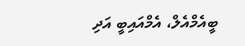ބީއެމްއެލް، އެމްއައިބީ އަދި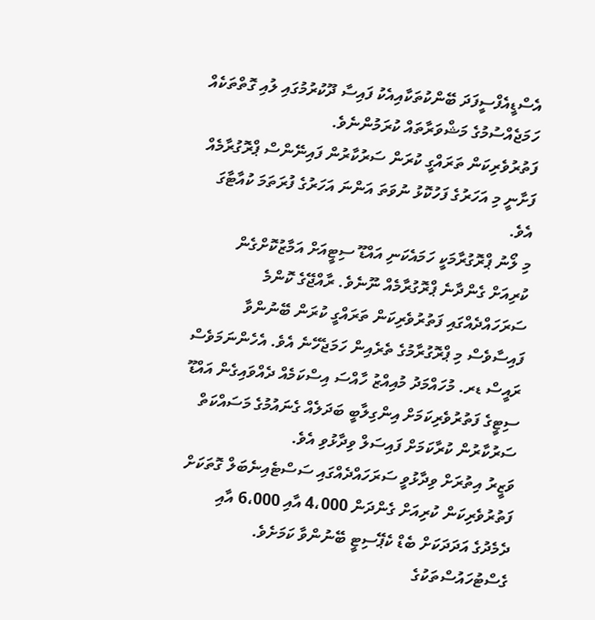އެސްޑީއެފްސީފަދަ ބޭންކުތަކާއިއެކު ފައިސާ ދޫކުރުމުގައި ލުއި ގޮތްތަކެއް ހަމަޖެއްސުމުގެ މަޝްވަރާތައް ކުރަމުންނެވެ.
ފަތުރުވެރިކަން ތަރައްގީ ކުރަން ސަރުކާރުން ފައިނޭންސް ޕްރޮގުރާމެއް ފަށާނީ މި އަހަރުގެ ފަހުކޮޅު ނުވަތަ އަންނަ އަހަރުގެ ފުރަތަމަ ކުއާޓާގަ އެވެ.
މި ލޯނު ޕްރޮގުރާމަކީ ހަމައެކަނި އައްޑޫ ސިޓީއަށް އަމާޒުކޮށްގެން ކުރިއަށް ގެންދާނެ ޕްރޮގުރާމެއް ނޫނެވެ. ރާއްޖޭގެ ކޮންމެ ސަރަހައްދެއްގައި ފަތުރުވެރިކަން ތަރައްގީ ކުރަން ބޭނުންވާ ފައިސާވެސް މި ޕްރޮގުރާމުގެ ތެރެއިން ހަމަޖެހޭނެ އެވެ. އެހެންނަމަވެސް ރައީސް ޑރ. މުހައްމަދު މުއިއްޒު ހާއްސަ އިސްކަމެއް ދެއްވައިގެން އައްޑޫ ސިޓީގެ ފަތުރުވެރިކަމަށް އިންގިލާބީ ބަދަލެއް ގެނައުމުގެ މަސައްކަތް ސަރުކާރުން ކުރާކަމަށް ފައިސަލް ވިދާޅުވި އެވެ.
ވަޒީރު އިތުރަށް ވިދާޅުވީ ސަރަހައްދެއްގައި ސަސްޓެއިނެބަލް ގޮތަކަށް ފަތުރުވެރިކަން ކުރިއަށް ގެންދަން 4،000 އާއި 6،000 އާއި ދެމެދުގެ އަދަދަކަށް ބެޑް ކެޕޭސިޓީ ބޭނުންވާ ކަމަށެވެ. ގެސްޓުހައުސްތަކުގެ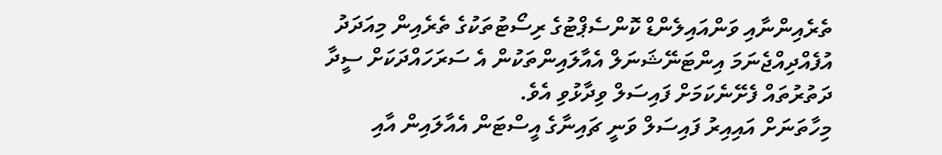ތެރެއިންނާއި ވަންއައިލެންޑް ކޮންސެޕްޓުގެ ރިސޯޓުތަކުގެ ތެރެއިން މިއަދަދު އުފެއްދިއްޖެނަމަ އިންޓަނޭޝަނަލް އެއާލައިންތަކުން އެ ސަރަހައްދަކަށް ސީދާ ދަތުރުތައް ފެށޭނެކަމަށް ފައިސަލް ވިދާޅުވި އެވެ.
މިހާތަނަށް އައިއިރު ފައިސަލް ވަނީ ޗައިނާގެ އީސްޓަން އެއާލައިން އާއި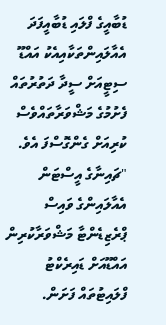ޑުބާއީގެ ފްލައި ޑުބާއީފަދަ އެއާލައިންތަކާއިއެކު އައްޑޫ ސިޓީއަށް ސީދާ ދަތުރުތައް ފެށުމުގެ މަޝްވަރާތައްވެސް ކުރިއަށް ގެންގޮސްފަ އެވެ.
"ޗައިނާގެ އީސްޓަން އެއާލައިންގެ ވައިސް ޕްރެޒިޑެންޓާ މަޝްވަރާކުރިން އައްޑޫއަށް ޑައިރެކްޓު ފްލައިޓުތައް ފަށަން.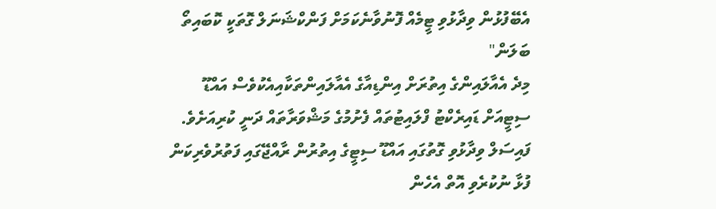އެބޭފުޅުން ވިދާޅުވި ޓީމެއް ފޮނުވާނެކަމަށް ފަންކްޝަނަލް ގޮތަކީ ކޮބައިތޯ ބަލަން"
މިދެ އެއާލައިންގެ އިތުރަށް އިންޑިއާގެ އެއާލައިންތަކާއިއެކުވެސް އައްޑޫ ސިޓީއަށް ޑައިރެކްޓު ފްލައިޓުތައް ފެށުމުގެ މަޝްވަރާތައް ދަނީ ކުރިއަށެވެ. ފައިސަލް ވިދާޅުވި ގޮތުގައި އައްޑޫ ސިޓީގެ އިތުރުން ރާއްޖޭގައި ފަތުރުވެރިކަން ފުޅާ ނުކުރެވި އޮތް އެހެން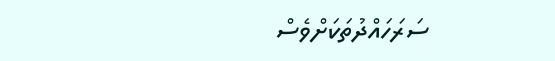ސަރަހައްދުތަކަށްވެސް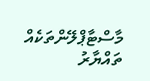މާސްޓާޕްލޭންތަކެއް ތައްޔާރު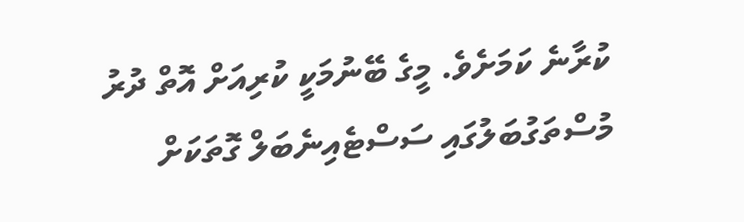ކުރާނެ ކަމަށެވެ. މީގެ ބޭނުމަކީ ކުރިއަށް އޮތް ދުރު މުސްތަގުބަލުގައި ސަސްޓެއިނެބަލް ގޮތަކަށް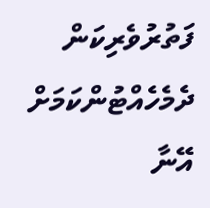ފަތުރުވެރިކަން ދެމެހެއްޓުންކަމަށް އޭނާ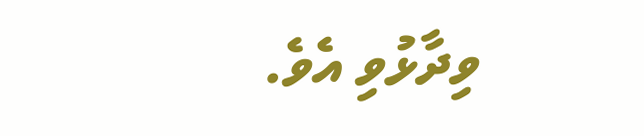ވިދާޅުވި އެވެ.